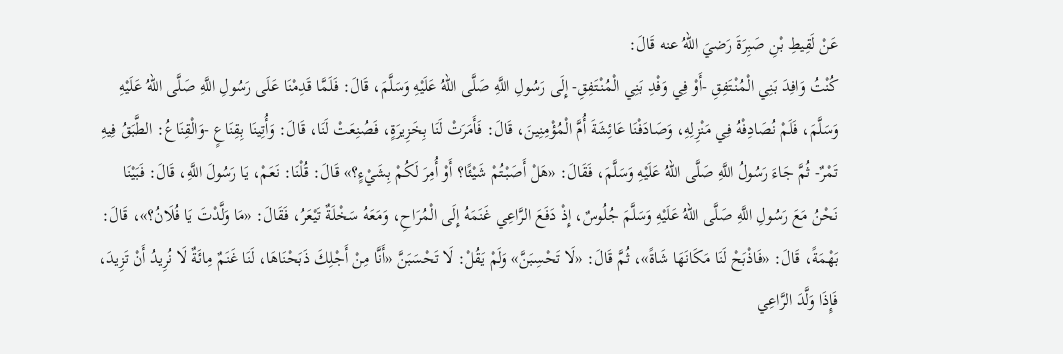عَنْ لَقِيطِ بْنِ صَبِرَةَ رَضيَ اللهُ عنه قَالَ:
كُنْتُ وَافِدَ بَنِي الْمُنْتَفِقِ -أَوْ فِي وَفْدِ بَنِي الْمُنْتَفِقِ- إِلَى رَسُولِ اللَّهِ صَلَّى اللهُ عَلَيْهِ وَسَلَّمَ، قَالَ: فَلَمَّا قَدِمْنَا عَلَى رَسُولِ اللَّهِ صَلَّى اللهُ عَلَيْهِ وَسَلَّمَ، فَلَمْ نُصَادِفْهُ فِي مَنْزِلِهِ، وَصَادَفْنَا عَائِشَةَ أُمَّ الْمُؤْمِنِينَ، قَالَ: فَأَمَرَتْ لَنَا بِخَزِيرَةٍ، فَصُنِعَتْ لَنَا، قَالَ: وَأُتِينَا بِقِنَاعٍ -وَالْقِنَاعُ: الطَّبَقُ فِيهِ تَمْرٌ- ثُمَّ جَاءَ رَسُولُ اللَّهِ صَلَّى اللهُ عَلَيْهِ وَسَلَّمَ، فَقَالَ: «هَلْ أَصَبْتُمْ شَيْئًا؟ أَوْ أُمِرَ لَكُمْ بِشَيْءٍ؟» قَالَ: قُلْنَا: نَعَمْ، يَا رَسُولَ اللَّهِ، قَالَ: فَبَيْنَا نَحْنُ مَعَ رَسُولِ اللَّهِ صَلَّى اللهُ عَلَيْهِ وَسَلَّمَ جُلُوسٌ، إِذْ دَفَعَ الرَّاعِي غَنَمَهُ إِلَى الْمُرَاحِ، وَمَعَهُ سَخْلَةٌ تَيْعَرُ، فَقَالَ: «مَا وَلَّدْتَ يَا فُلَانُ؟»، قَالَ: بَهْمَةً، قَالَ: «فَاذْبَحْ لَنَا مَكَانَهَا شَاةً»، ثُمَّ قَالَ: «لَا تَحْسِبَنَّ» وَلَمْ يَقُلْ: لَا تَحْسَبَنَّ «أَنَّا مِنْ أَجْلِكَ ذَبَحْنَاهَا، لَنَا غَنَمٌ مِائَةٌ لَا نُرِيدُ أَنْ تَزِيدَ، فَإِذَا وَلَّدَ الرَّاعِي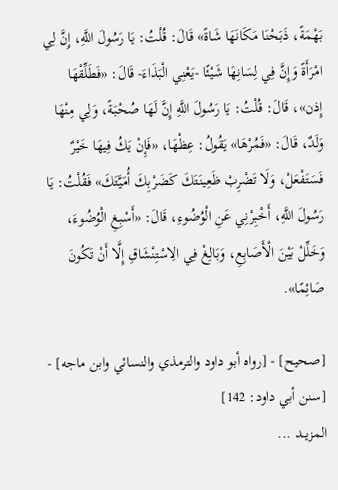بَهْمَةً، ذَبَحْنَا مَكَانَهَا شَاةً» قَالَ: قُلْتُ: يَا رَسُولَ اللَّهِ، إِنَّ لِي امْرَأَةً وَإِنَّ فِي لِسَانِهَا شَيْئًا -يَعْنِي الْبَذَاءَ- قَالَ: «فَطَلِّقْهَا إِذن»، قَالَ: قُلْتُ: يَا رَسُولَ اللَّهِ إِنَّ لَهَا صُحْبَةً، وَلِي مِنْهَا وَلَدٌ، قَالَ: «فَمُرْهَا» يَقُولُ: عِظْهَا، «فَإِنْ يَكُ فِيهَا خَيْرٌ فَسَتَفْعَلْ، وَلَا تَضْرِبْ ظَعِينَتَكَ كَضَرْبِكَ أُمَيَّتَكَ» فَقُلْتُ: يَا رَسُولَ اللَّهِ، أَخْبِرْنِي عَنِ الْوُضُوءِ، قَالَ: «أَسْبِغِ الْوُضُوءَ، وَخَلِّلْ بَيْنَ الْأَصَابِعِ، وَبَالِغْ فِي الِاسْتِنْشَاقِ إِلَّا أَنْ تَكُونَ صَائِمًا».

[صحيح] - [رواه أبو داود والترمذي والنسائي وابن ماجه] - [سنن أبي داود: 142]
المزيــد ...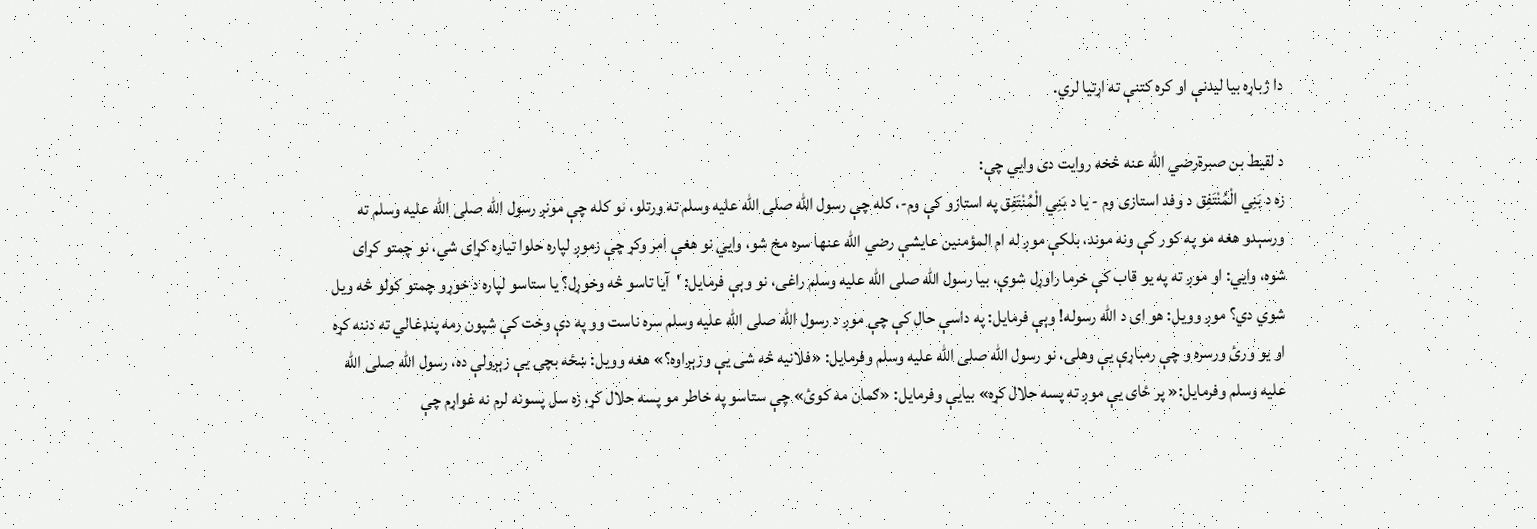دا ژباړه بیا لیدنې او کره کتنې ته اړتیا لري.

د لقیط بن صبرةرضي الله عنه څخه روایت دی وایي چې:
زه د بَنِي الْمُنْتَفِق د وفد استازی وم - یا د بَنِي الْمُنْتَفِق په استازو کې وم-، کله چې رسول الله صلی الله علیه وسلم ته ورتلو، نو کله چې مونږ رسول الله صلی الله علیه وسلم ته ورسېدو هغه مو په کور کې ونه موند، بلکې موږ له ام المؤمنین عایشې رضي الله عنها سره مخ شو، وایي نو هغې امر وکړ چې زموږ لپاره حلوا تیاره کړای شي، نو چمتو کړای شوه، وایي: او موږ ته په یو قاب کې خرما راوړل شوې، بیا رسول الله صلی الله علیه وسلم راغی، نو وېې فرمایل: 'آیا تاسو څه وخوړل؟ یا ستاسو لپاره د خوړو چمتو کولو څه ویل شوي دي؟ موږ وویل: هو ای د الله رسوله! وېې فرمايل: په داسې حال کې چې موږ د رسول الله صلی الله علیه وسلم سره ناست وو په دې وخت کې شپون رمه پنډغالي ته دننه کړه او یو ورئ ورسره و چې رمباړې یې وهلۍ، نو رسول الله صلی الله علیه وسلم وفرمایل: «فلانیه څه شی یې وزېږاوه؟» هغه وویل: ښځه بچۍ یې زېږولې ده، رسول الله صلی الله علیه وسلم وفرمایل:« پر ځای یې موږ ته پسه حلال کړه» بیایې وفرمایل: «ګمان مه کوئ» چې ستاسو په خاطر مو پسه حلال کړ، زه سل پسونه لرم نه غواړم چې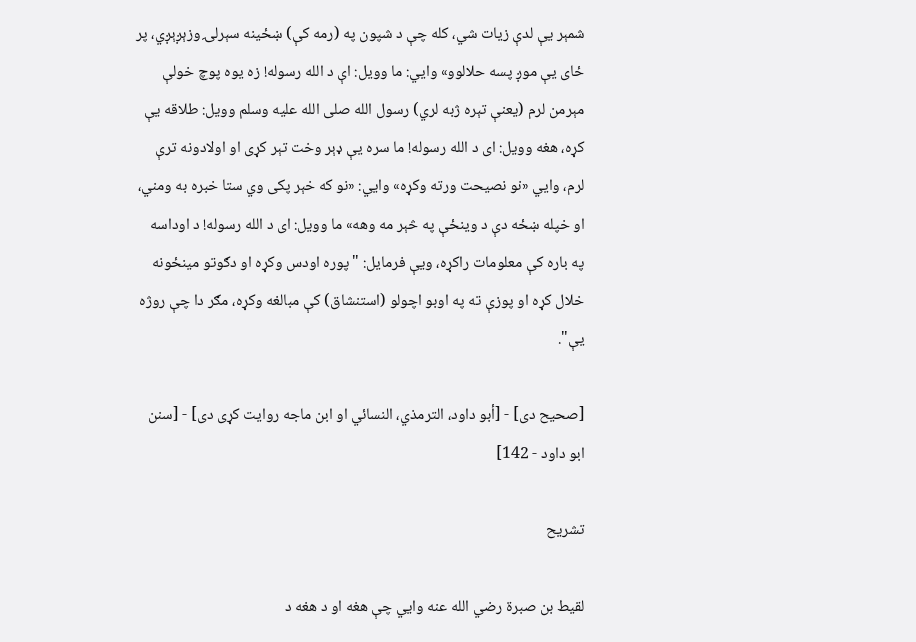شمېر یې لدې زیات شي، کله چې د شپون په (رمه کې) ښځینه سېرلۍ وزېږېږي، پر ځای یې موږ پسه حلالوو» وایي: ما وویل: اې د الله رسوله! زه یوه پوچ خولې مېرمن لرم (یعنې تېره ژبه لري) رسول الله صلی الله علیه وسلم وویل: طلاقه یې کړه، هغه وویل: ای د الله رسوله! ما سره یې ډېر وخت تېر کړی او اولادونه ترې لرم، وایي «نو نصیحت ورته وکړه» وایي: «نو که خېر پکی وي ستا خبره به ومني، او خپله ښځه دې د وینځې په څېر مه وهه» ما وویل: ای د الله رسوله! د اوداسه په باره کې معلومات راکړه، ویې فرمایل: "پوره اودس وکړه او دګوتو مینځونه خلال کړه او پوزې ته په اوبو اچولو (استنشاق) کې مبالغه وکړه، مګر دا چې روژه یې".

[صحيح دی] - [أبو داود، الترمذي، النسائي او ابن ماجه روایت کړی دی] - [سنن ابو داود - 142]

تشریح

لقیط بن صبرة رضي الله عنه وايي چې هغه او د هغه د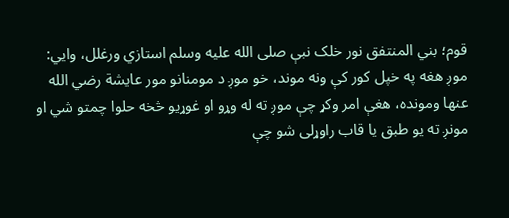قوم؛ بني المنتفق نور خلک نبې صلى الله عليه وسلم استازي ورغلل، وایي: موږ هغه په خپل کور کې ونه موند، خو موږ د مومنانو مور عایشة رضي الله عنها ومونده، هغې امر وکړ چې موږ ته له وړو او غوړیو څخه حلوا چمتو شي او مونږ ته یو طبق یا قاب راوړلی شو چې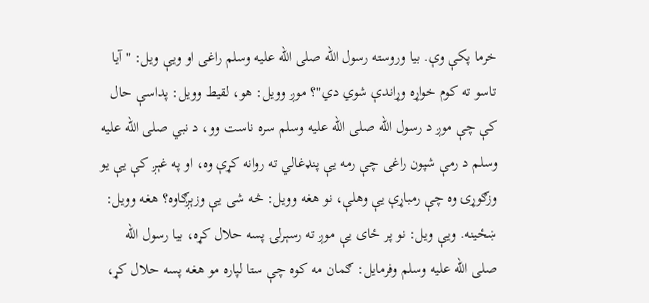خرما پکې وې. بیا وروسته رسول الله صلى الله عليه وسلم راغی او ویې ویل: "آیا تاسو ته کوم خواړه وړاندې شوي دي"؟ موږ وویل: هو، لقیط وویل: پداسې حال کې چې موږ د رسول الله صلى الله عليه وسلم سره ناست وو، د نبي صلى الله عليه وسلم د رمې شپون راغی چې رمه یې پنډغالي ته روانه کړې وه، او په غېږ کې یې یو وزګوړۍ وه چې رمباړې یې وهلې، نو هغه وویل: څه شی یې وزېږګاوه؟ هغه وویل: ښځینه. ویې ویل: نو پر ځای یې موږ ته رسېرلۍ پسه حلال کړه، بیا رسول الله صلی الله علیه وسلم وفرمایل: ګمان مه کوه چې ستا لپاره مو هغه پسه حلال کړ،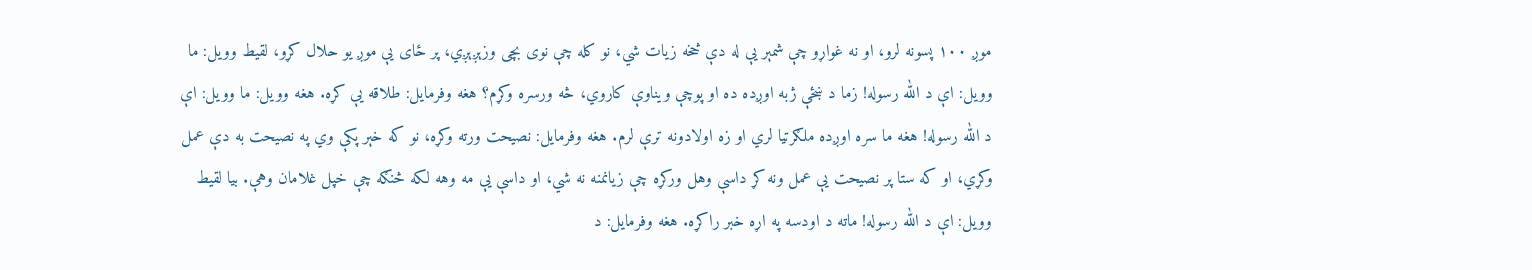موږ ۱۰۰ پسونه لرو، او نه غواړو چې شمېر یې له دې څخه زیات شي، نو کله چې نوی بچی وزېږېږي، پر ځای یې موږ یو حلال کړو، لقیط وویل: ما وویل: اې د الله رسوله! زما د ښځې ژبه اوږده ده او پوچې ویناوې کاروي، څه ورسره وکړم؟ هغه وفرمایل: طلاقه یې کړه. هغه وویل: ما وویل: اې د الله رسوله! هغه ما سره اوږده ملګرتیا لري او زه اولادونه ترې لرم. هغه وفرمایل: نصیحت ورته وکړه، نو که خېر پکې وي په نصیحت به دې عمل وکړي، او که ستا پر نصیحت یې عمل ونه کړ داسې وهل ورکړه چې زیانمنه نه شي، او داسې یې مه وهه لکه څنګه چې خپل غلامان وهې. بیا لقیط وویل: اې د الله رسوله! ماته د اودسه په اړه خبر راکړه. هغه وفرمایل: د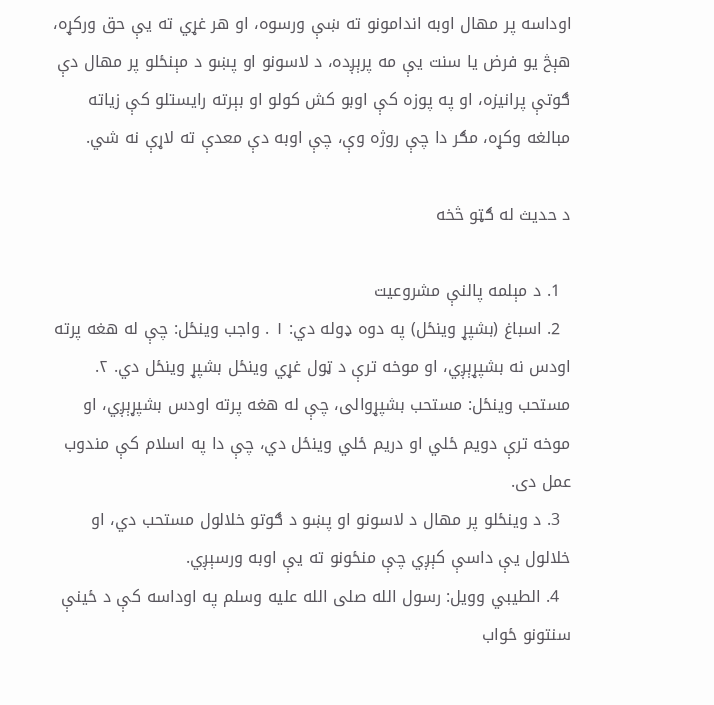اوداسه پر مهال اوبه اندامونو ته ښې ورسوه، او هر غړي ته یې حق ورکړه، هېڅ یو فرض یا سنت یې مه پرېږده، د لاسونو او پښو د مېنځلو پر مهال دې ګوتې پرانیزه، او په پوزه کې اوبو کش کولو او بېرته رایستلو کې زیاته مبالغه وکړه، مګر دا چې روژه وې، چې اوبه دې معدې ته لاړې نه شي.

د حديث له ګټو څخه

  1. د مېلمه پالنې مشروعیت
  2. اسباغ (بشپړ وینځل) په دوه ډوله دي: ۱ . واجب وينځل: چې له هغه پرته اودس نه بشپړېږي، او موخه ترې د ټول غړي وینځل بشپړ وینځل دي. ۲. مستحب وينځل: مستحب بشپړوالی، چې له هغه پرته اودس بشپړېږي، او موخه ترې دویم ځلي او دریم ځلي وینځل دي، چې دا په اسلام کې مندوب عمل دی.
  3. د وینځلو پر مهال د لاسونو او پښو د ګوتو خلالول مستحب دي، او خلالول یې داسې کېږي چې منځونو ته یې اوبه ورسېږي.
  4. الطيبي وویل: رسول الله صلی الله علیه وسلم په اوداسه کې د ځینې سنتونو ځواب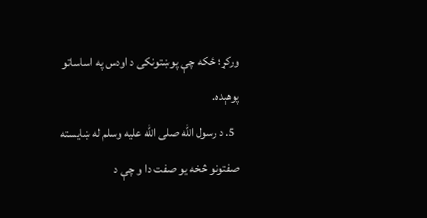ورکړ؛ ځکه چې پوښتونکی د اودس په اساساتو پوهېده.
  5. د رسول الله صلی الله علیه وسلم له ښایسته صفتونو څخه یو صفت دا و چې د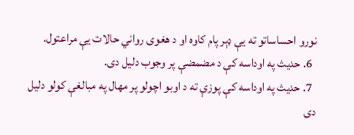نورو احساساتو ته یې ډېر پام کاوه او د هغوی رواني حالات یې مراعتول.
  6. حدیث په اوداسه کې د مضمضې پر وجوب دلیل دی.
  7. حدیث په اوداسه کې پوزې ته د اوبو اچولو پر مهال په مبالغې کولو دلیل دی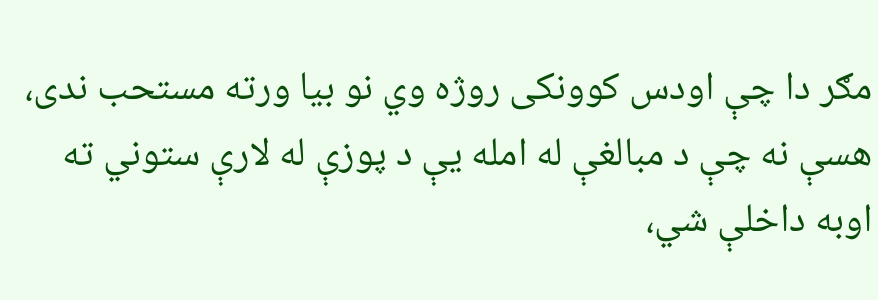مګر دا چې اودس کوونکی روژه وي نو بیا ورته مستحب ندی، هسې نه چې د مبالغې له امله یې د پوزې له لارې ستوني ته اوبه داخلې شي،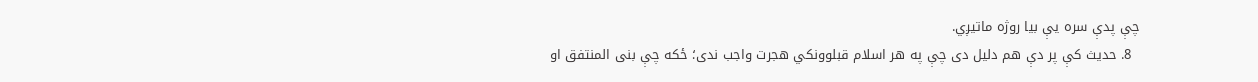چې پدې سره یې بیا روژه ماتیږي.
  8. حدیث کې پر دې هم دلیل دی چې په هر اسلام قبلوونکي هجرت واجب ندی؛ ځکه چې بنی المنتفق او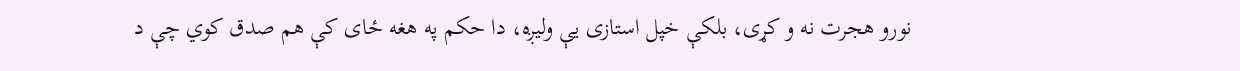نورو هجرت نه و کړی، بلکې خپل استازی یې ولیږه، دا حکم په هغه ځای کې هم صدق کوي چې د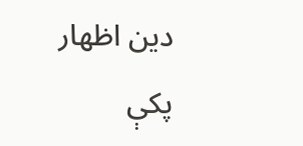دین اظهار پکې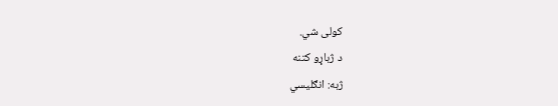کولی شي.
د ژباړو کتنه
ژبه: انګلیسي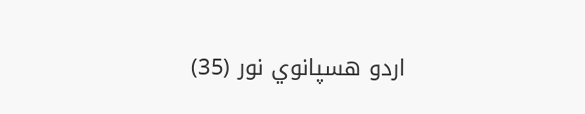اردو هسپانوي نور (35)